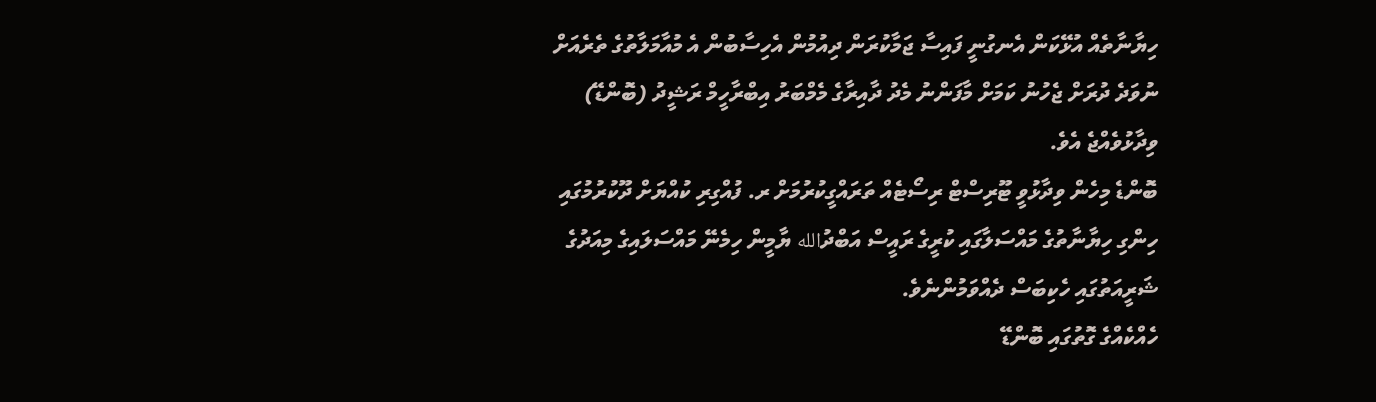ހިޔާނާތެއް އުޅޭކަން އެނގުނީ ފައިސާ ޖަމާކުރަން ދިއުމުން އެހިސާބުން އެ މުއާމަލާތުގެ ތެރެއަށް ނުވަދެ ދުރަށް ޖެހުނު ކަމަށް މާފަންނު މެދު ދާއިރާގެ މެމްބަރު އިބްރާހީމް ރަޝީދު (ބޮންޑޭ) ވިދާޅުވެއްޖެ އެވެ.
ބޮންޑެ މިހެން ވިދާޅުވީ ޓޫރިސްޓް ރިސޯޓެއް ތަރައްގީކުރުމަށް ރ. ފުއްގިރި ކުއްޔަށް ދޫކުރުމުގައި ހިންގި ހިޔާނާތުގެ މައްސަލާގައި ކުރީގެ ރައީސް އަބްދުالله ޔާމީން ހިމެނޭ މައްސަލައިގެ މިއަދުގެ ޝަރީއަތުގައި ހެކިބަސް ދެއްވަމުންނެވެ.
ހެއްކެއްގެ ގޮތުގައި ބޮންޑޭ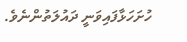ހުށަހަޅާފައިވަނީ ދައުލަތުންނެވެ.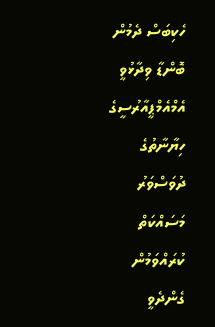ހެކިބަސް ދެމުން ބޮންޑާ ވިދާޅުވީ އެމްއެމްޕީއާރުސީގެ ހިޔާނާތުގެ ދުވަސްވަރު މަސައްކަތް ކުރައްވަމުން ގެންދެވީ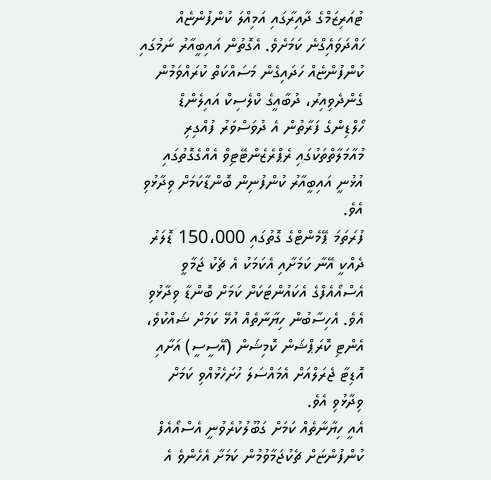ޓުއަރިޒަމްގެ ދާއިރާގައި އަމިއްލަ ކުންފުންޏެއް ހައްދަވައިެގްނެ ކަމަށެވެ. އެގޮތުން އައިބީއާރު ނަމުގައި ކުންފުންޏެއް ހަދައިގެން މަސައްކަތް ކުރައްވަމުން ގެންދެވިއިރު، ދުބާއީގެ ކްލެސިކް އައިލެންޑް ހޯލްޑިންގެ ފަރާތުން އެ ދުވަސްވަރު ފުއްގިރި މުއާމަލާތްތަކުގައި ރެޕްރެޒެންޓޭޓިވް އެއްގެގޮތުގައި އުޅުނީ އައިބީއާރު ކުންފުނިން ބޮންޑާކަމަށް ވިދާޅުވި އެވެ.
ފުރަތަމަ ޕޭމެންޓްގެ ގޮތުގައި 150،000 ޑޮލަރު ދެއްކީ އޭނާ ކަމަށާއި އެކަމަކު އެ ޗެކު ޖަމާވީ އެސްއޯއެފްގެ އެކައުންޓަކަށް ކަމަށް ބޮންޑާ ވިދާޅުވި އެވެ. އެހިސާބުން ހިޔާނާތެއް އުޅޭ ކަމަށް ޝައްކުވެ، އެންޓި ކޮރަޕްޝަން ކޮމިޝަން (އޭސީސީ) އަށާއި އޮޑިޓާ ޖެރަލްއަށް އެމައްސަލަ ހުށަހެޅުއްވި ކަމަށް ވިދާޅުވި އެވެ.
އެއީ ހިޔާނާތެއް ކަމަށް ގަބޫލުކުރެވުނީ އެސްއޯއެފް ކުންފުންޏަށް ޗެކުޖަމާވުމުން ކަމަށާ އެހެންވެ އެ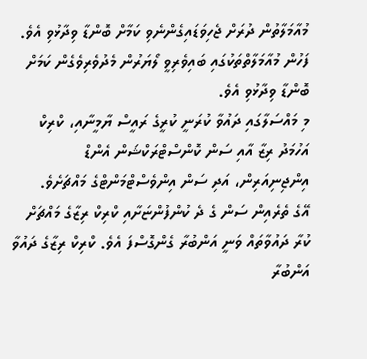މުއާމަލާތުން ދުރަށް ޖެހިވަޑައިގެންނެވި ކަމާށް ބޮންޑާ ވިދާޅުވި އެވެ. ފަހުން މުއާމަލާތްތަކުގައި ބައިވެރިވީ ލޯޔަރުން މެދުވެރިވެގެން ކަމަށް ބޮންޑާ ވިދާޅުވި އެވެ.
މި މައްސަލާގައި ދައުވާ ކުރަނީ ކުރީގެ ރައީސް ޔާމީނާއި، ކްރިކް އަހުމަދު ރިޒާ އާއި ސަން ކޮންސްޓްރަކްޝަން އެންޑް އިންޖިނިއަރިން، އަދި ސަން އިންވެސްޓްމަންޓްގެ މައްޗަށެވެ.
އޭގެ ތެރެއިން ސަން ގެ ދެ ކުންފުންޏަށާއި ކްރިކް ރިޒާގެ މައްޗަށް ކުރާ ދައުވާތައް ވަނީ އަންބުރާ ގެންގޮސްފަ އެވެ. ކްރިކް ރިޒާގެ ދައުވާ އަންބުރާ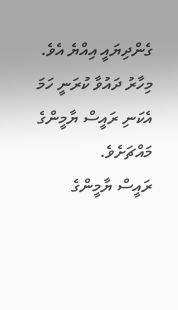ގެންދިޔައީ އިއްޔެ އެވެ. މިހާރު ދައުވާ ކުރަނީ ހަމަ އެކަނި ރައީސް ޔާމީންގެ މައްޗަށެވެ.
ރައީސް ޔާމީންގެ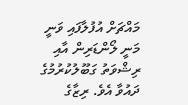މައްޗަށް އުފުލާފައި ވަނީ މަނީ ލޯންޑަރިން އާއި ރިޝްވަތު ގަބޫލުކުރުމުގެ ދައުވާ އެވެ. ރިޒާގެ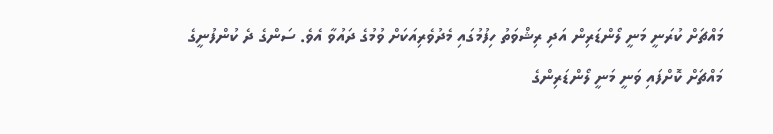މައްޗަށް ކުރަނީ މަނީ ލޯންޑަރިން އަދި ރިޝްވަތު ހިފުމުގައި މެދުވެރިއަކަށް ވުމުގެ ދައުވާ އެވެ. ސަންގެ ދެ ކުންފުނީގެ މައްޗަށް ކޮށްފައި ވަނީ މަނީ ލޯންޑަރިންގެ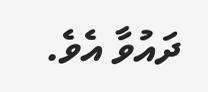ދައުވާ އެވެ.